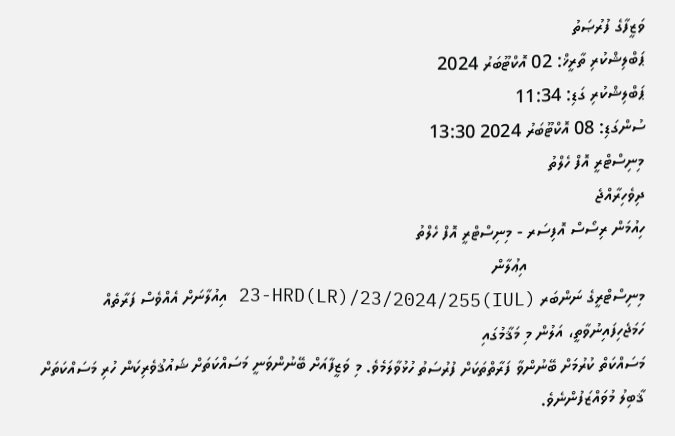ވަޒީފާގެ ފުރުޞަތު
ޕަބްލިޝްކުރި ތާރީޚް: 02 އޮކްޓޫބަރު 2024
ޕަބްލިޝްކުރި ގަޑި: 11:34
ސުންގަޑި: 08 އޮކްޓޫބަރު 2024 13:30
މިނިސްޓްރީ އޮފް ހެލްތު
ދިވެހިރާއްޖެ
ހިއުމަން ރިސޯސް އޮފިސަރ - މިނިސްޓްރީ އޮފް ހެލްތު
                         އިޢުލާން
މިނިސްޓްރީގެ ނަންބަރ (IUL)23-HRD(LR)/23/2024/255 އިއުލާނަށް އެއްވެސް ފަރާތެއް ހަމަޖެހިފައިނުވާތީ، އަލުން މި މަޤާމުގައި
މަސައްކަތް ކުރުމަށް ބޭނުންވާ ފަރާތްތަކަށް ފުރުސަތު ހުޅުވާލަމެވެ. މި ވަޒީފާއަށް ބޭނުންވަނީ މަސައްކަތަށް ޝައުޤުވެރިކަން ހުރި މަސައްކަތަށް
ޤާބިލު މުވައްޒަފުންނެވެ.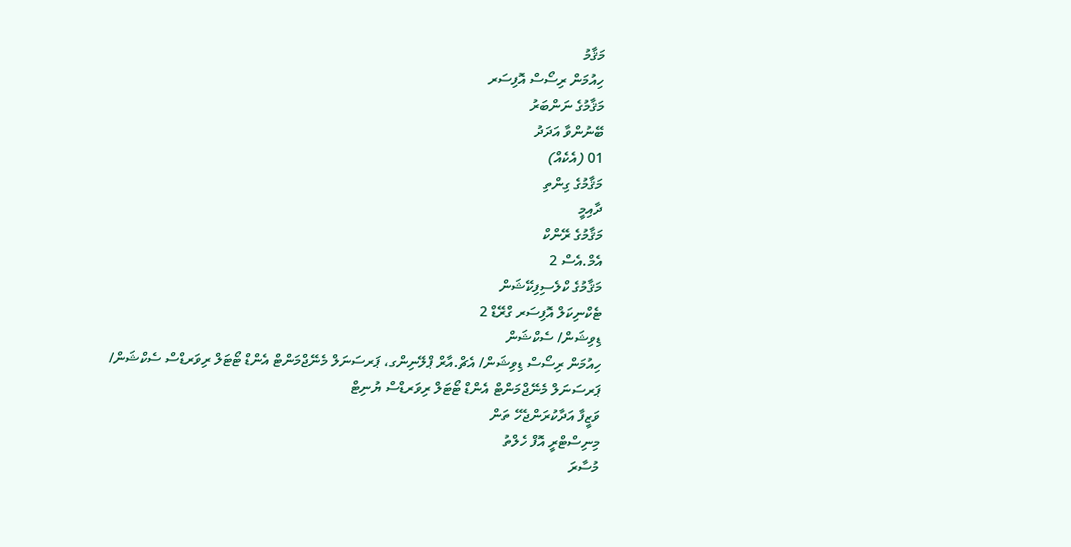މަޤާމު
ހިއުމަން ރިސޯސް އޮފިސަރ
މަޤާމުގެ ނަންބަރު
ބޭނުންވާ އަދަދު
01 (އެކެއް)
މަޤާމުގެ ގިންތި
ދާއިމީ
މަޤާމުގެ ރޭންކް
އެމް.އެސް 2
މަޤާމުގެ ކްލެސިފިކޭޝަން
ޓެކްނިކަލް އޮފިސަރ ގްރޭޑް 2
ޑިވިޝަން/ ސެކްޝަން
ހިއުމަން ރިސޯސް ޑިވިޝަން/ އެޗް.އާރް ޕްލޭނިންގ، ޕަރސަނަލް މެނޭޖްމަންޓް އެންޑް ޓޯޓަލް ރިވަރޑްސް ސެކްޝަން/ ޕަރސަނަލް މެނޭޖްމަންޓް އެންޑް ޓޯޓަލް ރިވަރޑްސް ޔުނިޓް
ވަޒީފާ އަދާކުރަންޖެހޭ ތަން
މިނިސްޓްރީ އޮފް ހެލްތު
މުސާރަ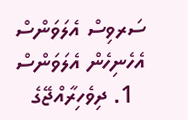ސަރވިސް އެލަވަންސް
އެހެނިހެން އެލަވަންސް
  1. ދިވެހިރާއްޖޭގެ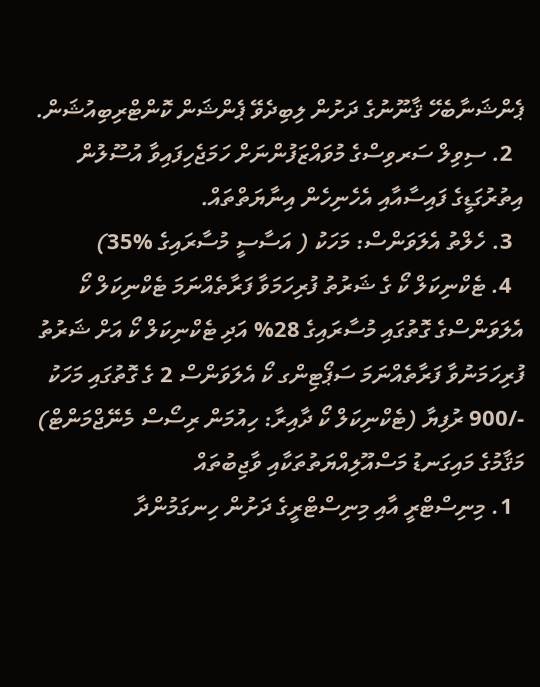ޕެންޝަނާބެހޭ ޤާނޫނުގެ ދަށުން ލިބިދެވޭ ޕެންޝަން ކޮންޓްރިބިއުޝަން.
  2. ސިވިލް ސަރވިސްގެ މުވައްޒަފުންނަށް ހަމަޖެހިފައިވާ އުސޫލުން އިތުރުގަޑީގެ ފައިސާއާއި އެހެނިހެން އިނާޔަތްތައް.
  3. ހެލްތު އެލަވަންސް: މަހަކު ( އަސާސީ މުސާރައިގެ %35)
  4. ޓެކްނިކަލް ކޯ ގެ ޝަރުތު ފުރިހަމަވާ ފަރާތެއްނަމަ ޓެކްނިކަލް ކޯ އެލަވަންސްގެ ގޮތުގައި މުސާރައިގެ 28% އަދި ޓެކްނިކަލް ކޯ އަށް ޝަރުތު ފުރިހަމަނުވާ ފަރާތެއްނަމަ ސަޕޯޓިންގ ކޯ އެލަވަންސް 2 ގެ ގޮތުގައި މަހަކު -/900 ރުފިޔާ (ޓެކްނިކަލް ކޯ ދާއިރާ: ހިއުމަން ރިސޯސް މެނޭޖްމަންޓް)
މަޤާމުގެ މައިގަނޑު މަސްއޫލިއްޔަތުތަކާއި ވާޖިބުތައް
  1. މިނިސްޓްރީ އާއި މިނިސްޓްރީގެ ދަށުން ހިނގަމުންދާ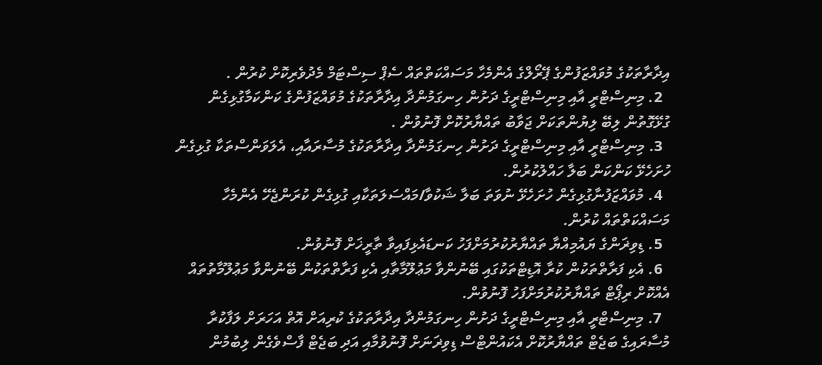އިދާރާތަކުގެ މުވައްޒަފުންގެ ޕޭރޯލްގެ އެންމެހާ މަސައްކަތްތައް ސެޕް ސިސްޓަމް މެދުވެރިކޮށް ކުރުން .
  2. މިނިސްޓްރީ އާއި މިނިސްޓްރީގެ ދަށުން ހިނގަމުންދާ އިދާރާތަކުގެ މުވައްޒަފުންގެ ކަންކަމާގުޅިގެން ގުޅޭގޮތުން ލިބޭ ލިޔުންތަކަށް ޖަވާބު ތައްޔާރުކޮށް ފޮނުވުން .
  3. މިނިސްޓްރީ އާއި މިނިސްޓްރީގެ ދަށުން ހިނގަމުންދާ އިދާރާތަކުގެ މުސާރައާއި، އެލަވަންސްތަކާ ގުޅިގެން ހުށަހެޅޭ ކަންކަން ބަލާ ހައްލުކުރުން.
  4. މުވައްޒަފުނާގުޅިގެން ހުށަހެޅޭ ނުވަތަ ބަލާ ޝަކުވާ/މައްސަލަތަކާއި ގުޅިގެން ކުރަންޖެހޭ އެންމެހާ މަސައްކަތްތައް ކުރުން.
  5. ޑިވިޜަންގެ ޔައުމިއްޔާ ތައްޔާރުކުރުމަށްފަހު ކަނޑައެޅިފައިވާ ތާރީޚަށް ފޮނުވުން.
  6. އެކި ފަރާތްތަކުން ކުރާ އޮޑިޓްތަކުގައި ބޭނުންވާ މަޢުލޫމާތާއި އެކި ފަރާތްތަކުން ބޭނުންވާ މަޢުލޫމާތުތައް އެއްކޮށް ރިޕޯޓް ތައްޔާރުކުރުމަށްފަހު ފޮނުވުން.
  7. މިނިސްޓްރީ އާއި މިނިސްޓްރީގެ ދަށުން ހިނގަމުންދާ އިދާރާތަކުގެ ކުރިއަށް އޮތް އަހަރަށް ލަފާކުރާ މުސާރައިގެ ބަޖެޓް ތައްޔާރުކޮށް އެކައުންޓްސް ޑިވިޜަނަށް ފޮނުވުމާއި އަދި ބަޖެޓް ފާސްވެގެން ލިބުމުން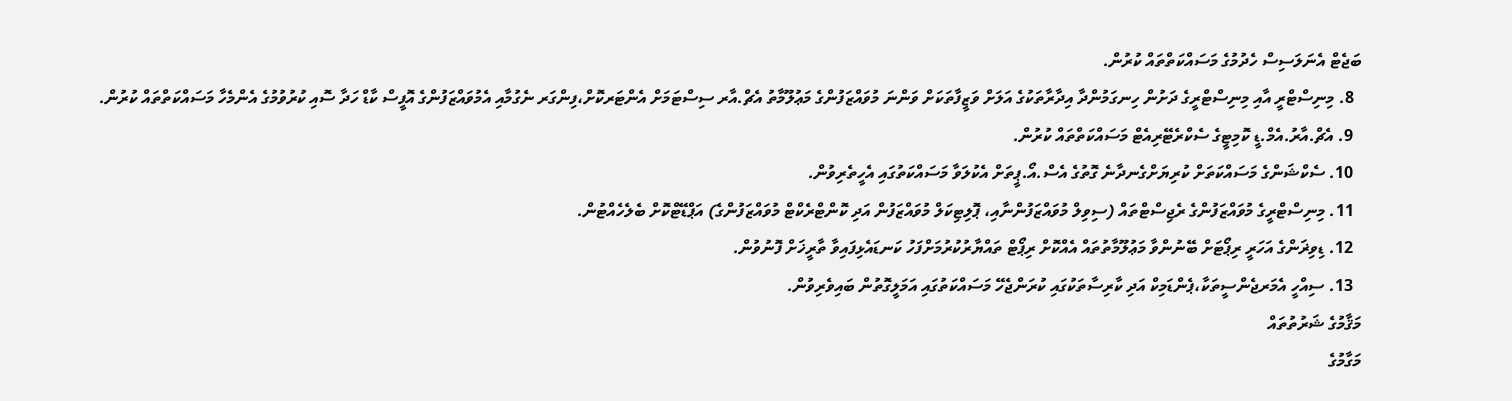ބަޖެޓް އެނަލަސިސް ހެދުމުގެ މަސައްކަތްތައް ކުރުން.
  8. މިނިސްޓްރީ އާއި މިނިސްޓްރީގެ ދަށުން ހިނގަމުންދާ އިދާރާތަކުގެ އަލަށް ވަޒީފާތަކަށް ވަންނަ މުވައްޒަފުންގެ މަޢުލޫމާތު އެޗް.އާރ ސިސްޓަމަށް އެންޓަރކޮށް،ފިންގަރ ނެގުމާއި އެމުވައްޒަފުންގެ އޮފީސް ކާޑް ހަދާ ސޮއި ކުރުވުމުގެ އެންމެހާ މަސައްކަތްތައް ކުރުން.
  9. އެޗް.އާރު.އެމް.ޑީ ކޮމިޓީގެ ސެކްރެޓޭރިއެޓް މަސައްކަތްތައް ކުރުން.
  10. ސެކްޝަންގެ މަސައްކަތަށް ކުރިޔަށްގެނދާނެ ގޮތުގެ އެސް.އޯ.ޕީތަށް އެކުލަވާ މަސައްކަތުގައި އެހީތެރިވުން.
  11. މިނިސްޓްރީގެ މުވައްޒަފުންގެ ރެޖިސްޓްތައް (ސިވިލް މުވައްޒަފުންނާއި، ޕޮލިޓިކަލް މުވައްޒަފުން އަދި ކޮންޓްރެކްޓް މުވައްޒަފުންގެ) އަޕްޑޭޓްކޮށް ބެލެހެއްޓުން.
  12. ޑިވިޜަންގެ އަހަރީ ރިޕޯޓަށް ބޭނުންވާ މަޢުލޫމާތުތައް އެއްކޮށް ރިޕޯޓް ތައްޔާރުކުރުމަށްފަހު ކަނޑައެޅިފައިވާ ތާރީޚަށް ފޮނުވުން.
  13. ސިއްހީ އެމަރޖެންސީތަކާ،ޕެންޑަމިކް އަދި ކާރިސާތަކުގައި ކުރަންޖެހޭ މަސައްކަތުގައި އަމަލީގޮތުން ބައިވެރިވުން.
މަޤާމުގެ ޝަރުތުތައް
މަގާމުގެ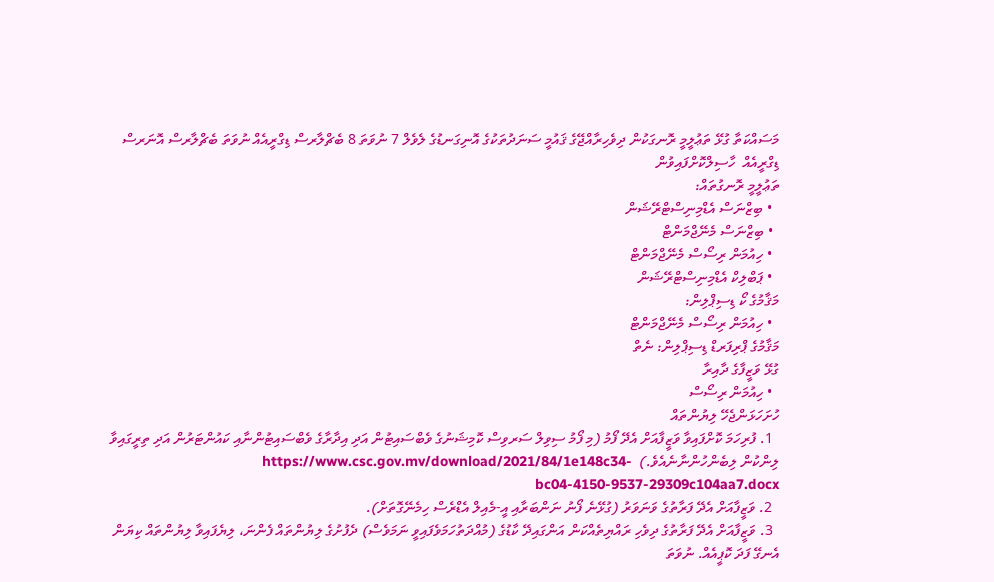މަސައްކަތާ ގުޅޭ ތަޢުލީމީ ރޮނގަކުން ދިވެހިރާއްޖޭގެ ޤައުމީ ސަނަދުތަކުގެ އޮނިގަނޑުގެ ލެވެލް 7 ނުވަތަ 8 ބެޗްލާރސް ޑިގްރީއެއް ނުވަތަ ބެޗްލާރސް އޮނަރސް ޑިގްރީއެއް  ހާސިލްކޮށްފައިވުން
ތަޢުލީމީ ރޮނގުތައް:
  • ބިޒްނަސް އެޑްމިނިސްޓްރޭޝަން
  • ބިޒްނަސް މެނޭޖްމަންޓް
  • ހިއުމަން ރިސޯސް މެނޭޖްމަންޓް
  • ޕަބްލިކް އެޑްމިނިސްޓްރޭޝަން
މަޤާމުގެ ކޯ ޑިސިޕްލިން:
  • ހިއުމަން ރިސޯސް މެނޭޖްމަންޓް
މަޤާމުގެ ޕްރިފަރޑް ޑިސިޕްލިން: ނެތް
ގުޅޭ ވަޒީފާގެ ދާއިރާ
  • ހިއުމަން ރިސޯސް
ހުށަހަޅަންޖެހޭ ލިޔުންތައް
  1. ފުރިހަމަ ކޮށްފައިވާ ވަޒީފާއަށް އެދޭ ފޯމު (މި ފޯމު ސިވިލް ސަރވިސް ކޮމިޝަނުގެ ވެބްސައިޓުން އަދި އިދާރާގެ ވެބްސައިޓުންނާއި ކައުންޓަރުން އަދި ތިރީގައިވާ ލިންކުން ލިބެންހުންނާނެއެވެ.)  https://www.csc.gov.mv/download/2021/84/1e148c34-bc04-4150-9537-29309c104aa7.docx
  2. ވަޒީފާއަށް އެދޭ ފަރާތުގެ ވަނަވަރު (ގުޅޭނެ ފޯނު ނަންބަރާއި އީ-މެއިލް އެޑްރެސް ހިމެނޭގޮތަށް).
  3. ވަޒީފާއަށް އެދޭ ފަރާތުގެ ދިވެހި ރައްޔިތެއްކަން އަންގައިދޭ ކާޑުގެ (މުއްދަތުހަމަވެފައިވީ ނަމަވެސް) ދެފުށުގެ ލިޔުންތައް ފެންނަ، ލިޔެފައިވާ ލިޔުންތައް ކިޔަން އެނގޭ ފަދަ ކޮޕީއެއް. ނުވަތަ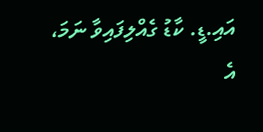އައި.ޑީ. ކާޑު ގެއްލިފައިވާ ނަމަ، އެ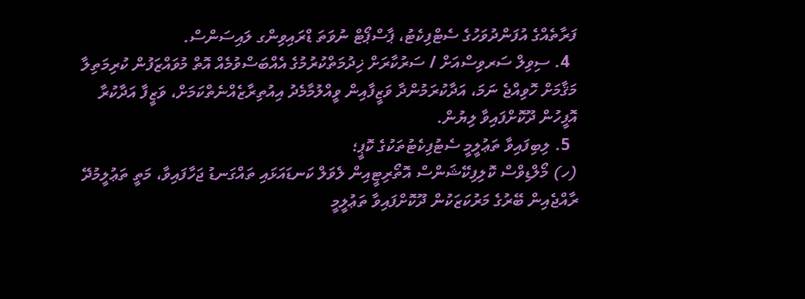ފަރާތެއްގެ އުފަންދުވަހުގެ ސެޓްފިކެޓު، ޕާސްޕޯޓް ނުވަތަ ޑްރައިވިންގ ލައިސަންސް.
  4. ސިވިލް ސަރވިސްއަށް / ސަރުކާރަށް ޚިދުމަތްކުރުމުގެ އެއްބަސްވުމެއް އޮތް މުވައްޒަފުން ކުރިމަތިލާ މަޤާމަށް ހޮވިއްޖެ ނަމަ، އަދާކުރަމުންދާ ވަޒީފާއިން ވީއްލުމާމެދު އިއުތިރާޒެއްނެތްކަމަށް، ވަޒީފާ އަދާކުރާ އޮފީހުން ދޫކޮށްފައިވާ ލިޔުން.
  5. ލިބިފައިވާ ތަޢުލީމީ ސެޓުފިކެޓުތަކުގެ ކޮޕީ؛
(ހ) މޯލްޑިވްސް ކޮލިފިކޭޝަންސް އޮތޯރިޓީއިން ލެވަލް ކަނޑައަޅައި ތައްގަނޑު ޖަހާފައިވާ، މަތީ ތަޢުލީމުދޭ ރާއްޖެއިން ބޭރުގެ މަރުކަޒަކުން ދޫކޮށްފައިވާ ތަޢުލީމީ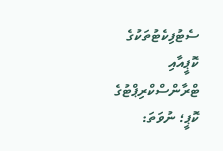ސެޓުފިކެޓުތަކުގެ ކޮޕީއާއި ޓްރާންސްކްރިޕްޓުގެ ކޮޕީ؛ ނުވަތަ: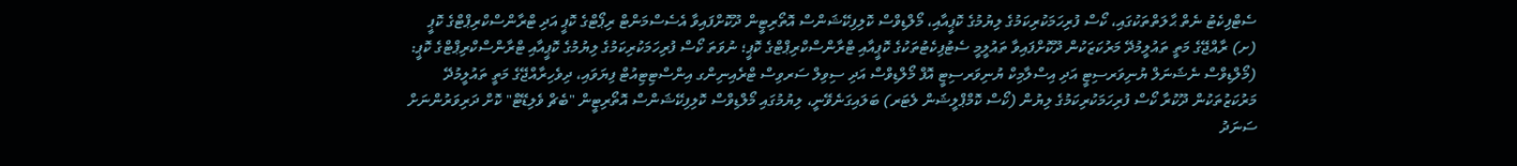ސެޓްފިކެޓު ނެތް ޙާލަތްތަކުގައި، ކޯސް ފުރިހަމަކުރިކަމުގެ ލިޔުމުގެ ކޮޕީއާއި، މޯލްޑިވްސް ކޮލިފިކޭޝަންސް އޮތޯރިޓީން ދޫކޮށްފައިވާ އެސެސްމަންޓް ރިޕޯޓްގެ ކޮޕީ އަދި ޓްރާންސްކްރިޕްޓްގެ ކޮޕީ
(ށ) ރާއްޖޭގެ މަތީ ތައުލީމުދޭ މަރުކަޒަކުން ދޫކޮށްފައިވާ ތައުލީމީ ސެޓުފިކެޓުތަކުގެ ކޮޕީއާއި ޓްރާންސްކްރިޕްޓްގެ ކޮޕީ؛ ނުވަތަ ކޯސް ފުރިހަމަކުރިކަމުގެ ލިޔުމުގެ ކޮޕީއާއި ޓްރާންސްކްރިޕްޓްގެ ކޮޕީ: (މޯލްޑިވްސް ނެޝަނަލް ޔުނިވަރސިޓީ އަދި އިސްލާމިކް ޔުނިވަރސިޓީ އޮފް މޯލްޑިވްސް އަދި ސިވިލް ސަރވިސް ޓްރެއިނިންގ އިންސްޓިޓިއުޓް ފިޔަވައި، ދިވެހިރާއްޖޭގެ މަތީ ތައުލީމުދޭ މަރުކަޒުތަކުން ދޫކުރާ ކޯސް ފުރިހަމަކުރިކަމުގެ ލިޔުން (ކޯސް ކޮމްޕްލީޝަން ލެޓަރ) ބަލައިގަނެވޭނީ، ލިޔުމުގައި މޯލްޑިވްސް ކޮލިފިކޭޝަންސް އޮތޯރިޓީން "ބެޗް ވެލިޑޭޓް" ކޮށް ދަރިވަރުންނަށް ސަނަދު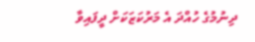ދިނުމުގެ ހުއްދަ އެ މަރުކަޒަކަށް ދީފައިވާ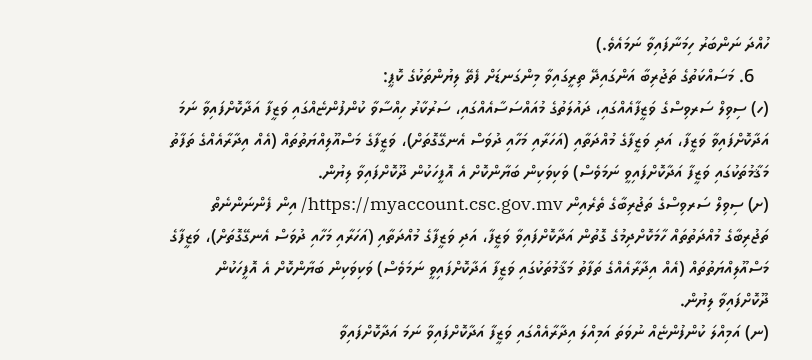ހުއްދަ ނަންބަރު ހިމަނާފައިވާ ނަމައެވެ.)
   6. މަސައްކަތުގެ ތަޖުރިބާ އަންގައިދޭ ތިރީގައިވާ މިންގަނޑަށް ފެތޭ ލިޔުންތަކުގެ ކޮޕީ:
(ހ) ސިވިލް ސަރވިސްގެ ވަޒީފާއެއްގައި، ދައުލަތުގެ މުއައްސަސާއެއްގައި، ސަރުކާރު ހިއްސާވާ ކުންފުންޏެއްގައި ވަޒީފާ އަދާކޮށްފައިވާ ނަމަ އަދާކޮށްފައިވާ ވަޒީފާ، އަދި ވަޒީފާގެ މުއްދަތާއި (އަހަރާއި މަހާއި ދުވަސް އެނގޭގޮތަށް)، ވަޒީފާގެ މަސްއޫލިއްޔަތުތައް (އެއް އިދާރާއެއްގެ ތަފާތު މަޤާމުތަކުގައި ވަޒީފާ އަދާކޮށްފައިވީ ނަމަވެސް) ވަކިވަކިން ބަޔާންކޮށް އެ އޮފީހަކުން ދޫކޮށްފައިވާ ލިޔުން.
(ށ) ސިވިލް ސަރވިސްގެ ތަޖުރިބާގެ ތެރެއިން https://myaccount.csc.gov.mv/ އިން ފެންނަންނެތް ތަޖުރިބާގެ މުއްދަތުތައް ހާމަކޮށްދިމުގެ ގޮތުން އަދާކޮށްފައިވާ ވަޒީފާ، އަދި ވަޒީފާގެ މުއްދަތާއި (އަހަރާއި މަހާއި ދުވަސް އެނގޭގޮތަށް)، ވަޒީފާގެ މަސްއޫލިއްޔަތުތައް (އެއް އިދާރާއެއްގެ ތަފާތު މަޤާމުތަކުގައި ވަޒީފާ އަދާކޮށްފައިވީ ނަމަވެސް) ވަކިވަކިން ބަޔާންކޮށް އެ އޮފީހަކުން ދޫކޮށްފައިވާ ލިޔުން.
(ނ) އަމިއްލަ ކުންފުންޏެއް ނުވަތަ އަމިއްލަ އިދާރާއެއްގައި ވަޒީފާ އަދާކޮށްފައިވާ ނަމަ އަދާކޮށްފައިވާ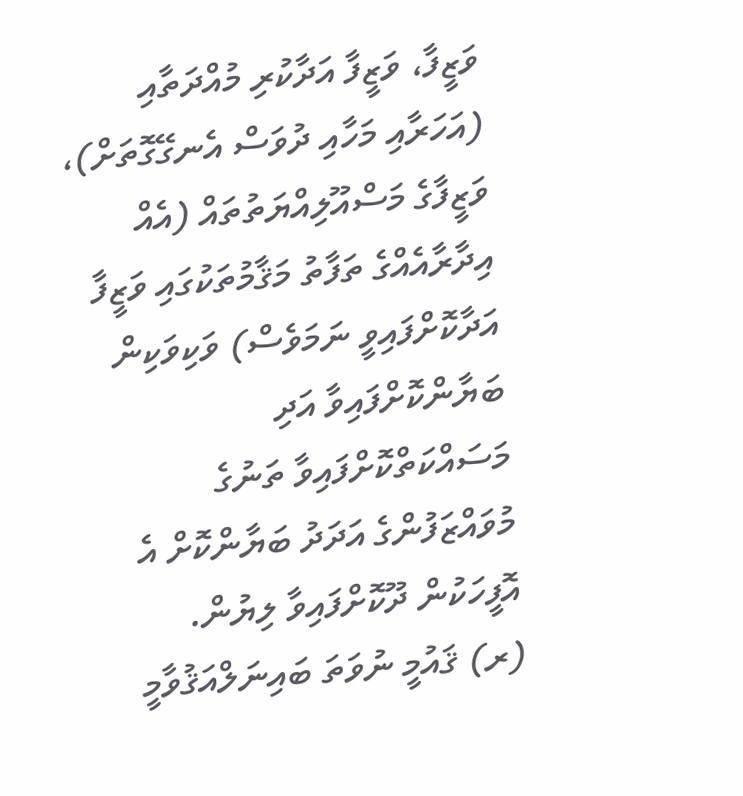ވަޒީފާ، ވަޒީފާ އަދާކުރި މުއްދަތާއި (އަހަރާއި މަހާއި ދުވަސް އެނގޭގޮތަށް)، ވަޒީފާގެ މަސްއޫލިއްޔަތުތައް (އެއް އިދާރާއެއްގެ ތަފާތު މަޤާމުތަކުގައި ވަޒީފާ އަދާކޮށްފައިވީ ނަމަވެސް) ވަކިވަކިން ބަޔާންކޮށްފައިވާ އަދި މަސައްކަތްކޮށްފައިވާ ތަނުގެ މުވައްޒަފުންގެ އަދަދު ބަޔާންކޮށް އެ އޮފީހަކުން ދޫކޮށްފައިވާ ލިޔުން.
(ރ) ޤައުމީ ނުވަތަ ބައިނަލްއަޤުވާމީ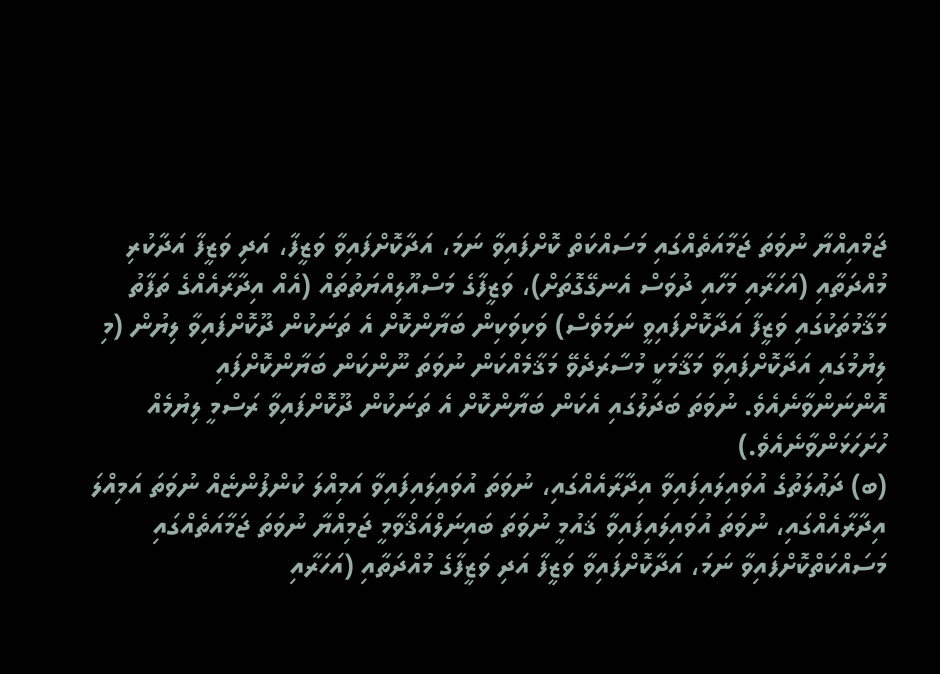ޖަމްއިއްޔާ ނުވަތަ ޖަމާއަތެއްގައި މަސައްކަތް ކޮށްފައިވާ ނަމަ، އަދާކޮށްފައިވާ ވަޒީފާ، އަދި ވަޒީފާ އަދާކުރި މުއްދަތާއި (އަހަރާއި މަހާއި ދުވަސް އެނގޭގޮތަށް)، ވަޒީފާގެ މަސްއޫލިއްޔަތުތައް (އެއް އިދާރާއެއްގެ ތަފާތު މަޤާމުތަކުގައި ވަޒީފާ އަދާކޮށްފައިވީ ނަމަވެސް) ވަކިވަކިން ބަޔާންކޮށް އެ ތަނަކުން ދޫކޮށްފައިވާ ލިޔުން (މި ލިޔުމުގައި އަދާކޮށްފައިވާ މަޤާމަކީ މުސާރަދެވޭ މަޤާމެއްކަން ނުވަތަ ނޫންކަން ބަޔާންކޮށްފައި އޮންނަންވާނެއެވެ. ނުވަތަ ބަދަލުގައި އެކަން ބަޔާންކޮށް އެ ތަނަކުން ދޫކޮށްފައިވާ ރަސްމީ ލިޔުމެއް ހުށަހަޅަންވާނެއެވެ.)
(ބ) ދަޢުލަތުގެ އުވައިލައިފައިވާ އިދާރާއެއްގައި، ނުވަތަ އުވައިލައިފައިވާ އަމިއްލަ ކުންފުންޏެއް ނުވަތަ އަމިއްލަ އިދާރާއެއްގައި، ނުވަތަ އުވައިލައިފައިވާ ޤައުމީ ނުވަތަ ބައިނަލްއަޤްވާމީ ޖަމިއްޔާ ނުވަތަ ޖަމާއަތެއްގައި މަސައްކަތްކޮށްފައިވާ ނަމަ، އަދާކޮށްފައިވާ ވަޒީފާ އަދި ވަޒީފާގެ މުއްދަތާއި (އަހަރާއި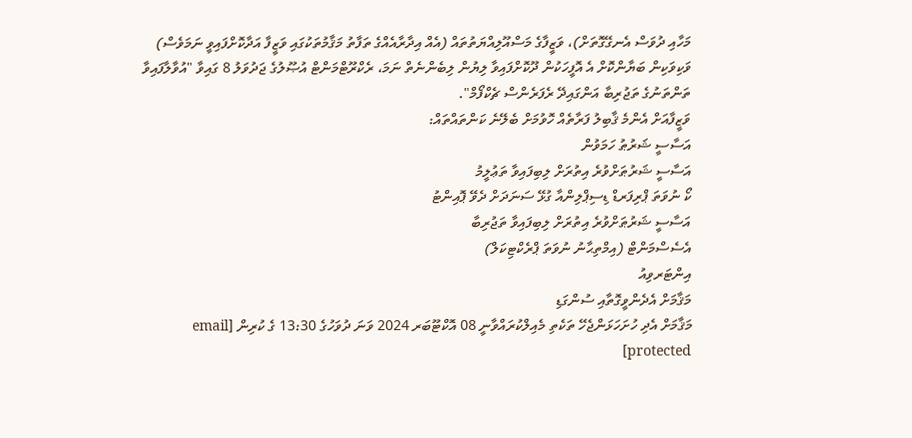މަހާއި ދުވަސް އެނގޭގޮތަށް)، ވަޒީފާގެ މަސްއޫލިއްޔަތުތައް (އެއް އިދާރާއެއްގެ ތަފާތު މަޤާމުތަކުގައި ވަޒީފާ އަދާކޮށްފައިވީ ނަމަވެސް) ވަކިވަކިން ބަޔާންކޮށް އެ އޮފީހަކުން ދޫކޮށްފައިވާ ލިޔުން ލިބެންނެތް ނަމަ، ރެކްރޫޓްމަންޓް އުޞޫލުގެ ޖަދުވަލު 8 ގައިވާ "އުވާލާފައިވާ ތަންތަނުގެ ތަޖުރިބާ އަންގައިދޭ ރެފަރެންސް ޗެކްފޯމް".
ވަޒީފާއަށް އެންމެ ޤާބިލު ފަރާތެއް ހޮވުމަށް ބެލޭނެ ކަންތައްތައް:
އަސާސީ ޝަރުޠު ހަމަވުން
އަސާސީ ޝަރުޠަށްވުރެ އިތުރަށް ލިބިފައިވާ ތަޢުލީމު
ކޯ ނުވަތަ ޕްރިފަރޑް ޑިސިޕްލިންއާ ގުޅޭ ސަނަދަށް ދެވޭ ޕޮއިންޓު
އަސާސީ ޝަރުޠަށްވުރެ އިތުރަށް ލިބިފައިވާ ތަޖުރިބާ
އެސެސްމަންޓް (އިމްތިޙާނު ނުވަތަ ޕްރެކްޓިކަލް)
އިންޓަރވިއު
މަޤާމަށް އެދެންވީގޮތާއި ސުންގަޑި
މަޤާމަށް އެދި ހުށަހަޅަންޖެހޭ ތަކެތި މެއިލްކުރައްވާނީ 08 އޮކްޓޫބަރ 2024 ވަނަ ދުވަހުގެ 13:30 ގެ ކުރިން [email protected]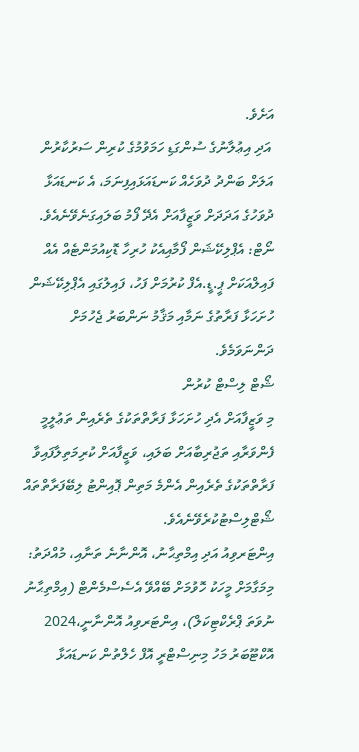އަށެވެ.
 އަދި އިޢުލާނުގެ ސުންގަޑި ހަމަވުމުގެ ކުރިން ސަރުކާރުން އަލަށް ބަންދު ދުވަހެއް ކަނޑައަޅައިފިނަމަ، އެ ކަނޑައަޅާ ދުވަހުގެ އަދަދަށް ވަޒީފާއަށް އެދޭ ފޯމު ބަލައިގަނެވޭނެއެވެ.
ނޯޓް: އެޕްލިކޭޝަން ފޯމާއިއެކު ހުރިހާ ޑޮކިއުމަންޓެއް އެއް ފައިލްއަކަށް ޕީ.ޑީ.އެފް ކުރުމަށް ފަހު، ފައިލުގައި އެޕްލިކޭޝަން ހުށަހަޅާ ފަރާތުގެ ނަމާއި މަޤާމު ނަންބަރު ޖެހުމަށް ދަންނަވަމެވެ.
ޝޯޓް ލިސްޓް ކުރުން
މި ވަޒީފާއަށް އެދި ހުށަހަޅާ ފަރާތްތަކުގެ ތެރެއިން ތަޢުލީމީ ފެންވަރާއި ތަޖުރިބާއަށް ބަލައި، ވަޒީފާއަށް ކުރިމަތިލާފައިވާ ފަރާތްތަކުގެ ތެރެއިން އެންމެ މަތިން ޕޮއިންޓު ލިބޭފަރާތްތައް ޝޯޓްލިސްޓުކުރެވޭނެއެވެ.
އިންޓަރވިއު އަދި އިމްތިޙާނު، އޮންނާނެ ތަނާއި، މުއްދަތު:
މިމަގާމަށް މީހަކު ހޮވުމަށް ބޭއްވޭ އެސެސްމެންޓް (އިމްތިޙާނު ނުވަތަ ޕްރެކްޓިކަލް)، އިންޓަރވިއު އޮންނާނީ،2024  އޮކްޓޫބަރު މަހު މިނިސްޓްރީ އޮފް ހެލްތުން ކަނޑައަޅާ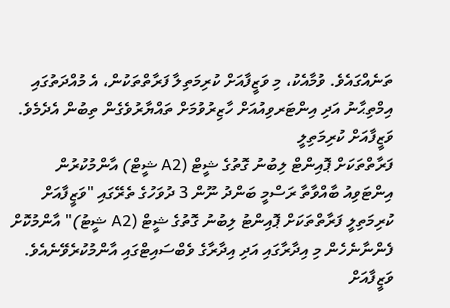ތަނެއްގައެވެ. ވުމާއެކު، މި ވަޒީފާއަށް ކުރިމަތިލާ ފަރާތްތަކުން، އެ މުއްދަތުގައި އިމްތިޙާނު އަދި އިންޓަރވިއުއަށް ހާޒިރުވުމަށް ތައްޔާރުވެގެން ތިބުން އެދެމެވެ.
ވަޒީފާއަށް ކުރިމަތިލީ
ފަރާތްތަކަށް ޕޮއިންޓް ލިބުނު ގޮތުގެ ޝީޓް (A2 ޝީޓް) އާންމުކުރުން
އިންޓަވިއު ބާއްވާތާ ރަސްމީ ބަންދު ނޫން 3 ދުވަހުގެ ތެރޭގައި "ވަޒީފާއަށް ކުރިމަތިލީ ފަރާތްތަކަށް ޕޮއިންޓު ލިބުނު ގޮތުގެ ޝީޓް (A2 ޝީޓު)" އާންމުކޮށް ފެންނާނެހެން މި އިދާރާގައި އަދި އިދާރާގެ ވެބްސައިޓްގައި އާންމުކުރެވޭނެއެވެ. ވަޒީފާއަށް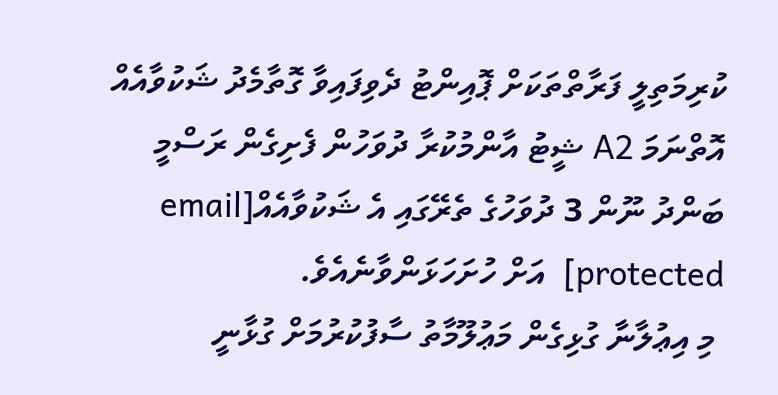ކުރިމަތިލީ ފަރާތްތަކަށް ޕޮއިންޓު ދެވިފައިވާ ގޮތާމެދު ޝަކުވާއެއް އޮތްނަމަ A2 ޝީޓު އާންމުކުރާ ދުވަހުން ފެށިގެން ރަސްމީ ބަންދު ނޫން 3 ދުވަހުގެ ތެރޭގައި އެ ޝަކުވާއެއް[email protected]  އަށް ހުށަހަޅަންވާނެއެވެ.
 މި އިޢުލާނާ ގުޅިގެން މަޢުލޫމާތު ސާފުކުރުމަށް ގުޅާނީ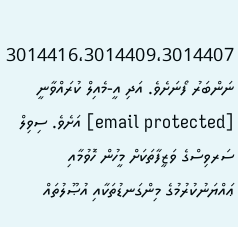3014416،3014409،3014407 ނަންބަރު ފޯނަށެވެ. އަދި އީ-މެއިލް ކުރައްވާނީ [email protected] އަށެވެ. ސިވިލް ސަރވިސްގެ ވަޒީފާތަކަށް މީހުން ހޮވުމާއި ޢައްޔަނުކުރުމުގެ މިންގަނޑުތަކާއި އުޞޫލުތައް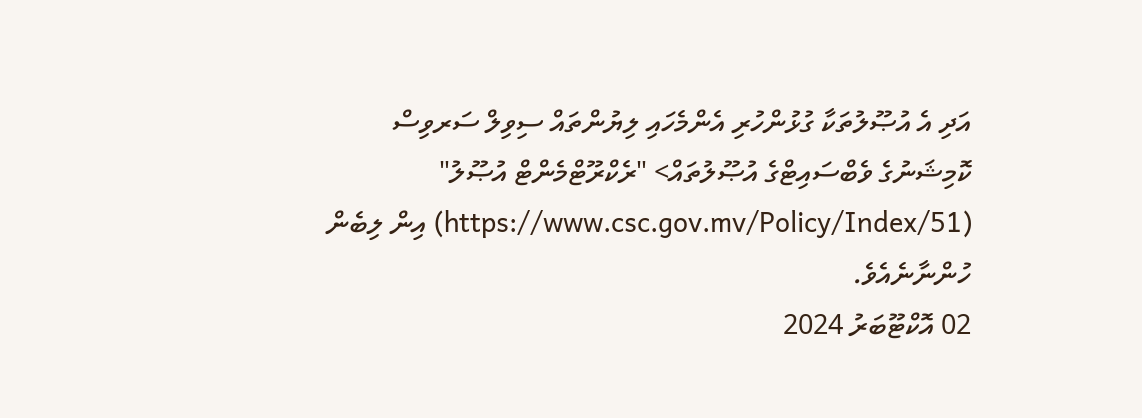އަދި އެ އުޞޫލުތަކާ ގުޅުންހުރި އެންމެހައި ލިޔުންތައް ސިވިލް ސަރވިސް ކޮމިޝަނުގެ ވެބްސައިޓްގެ އުޞޫލުތައް> "ރެކްރޫޓްމެންޓް އުޞޫލު" (https://www.csc.gov.mv/Policy/Index/51) އިން ލިބެން ހުންނާނެއެވެ.
02 އޮކްޓޫބަރު 2024